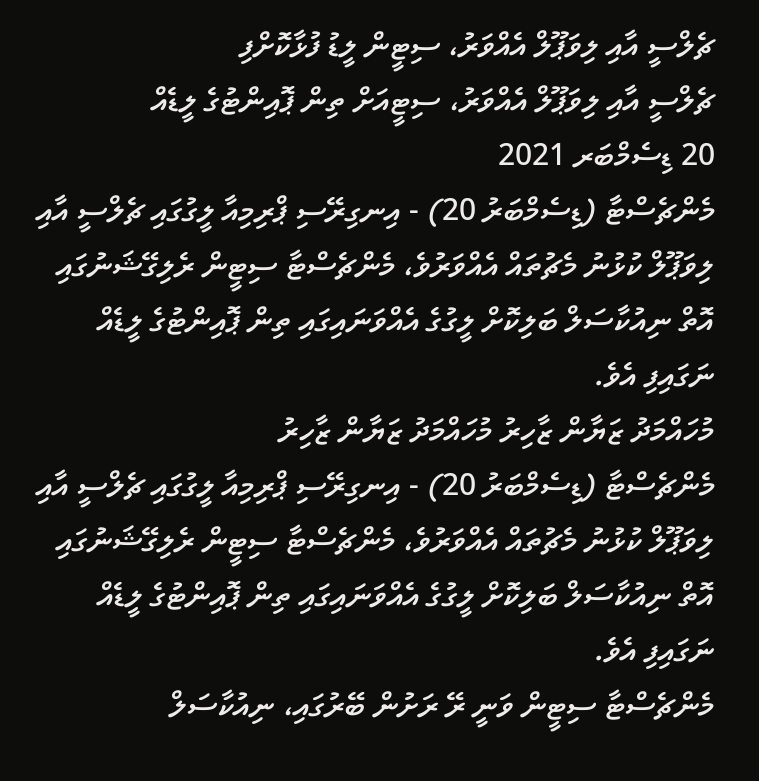ޗެލްސީ އާއި ލިވަޕޫލް އެއްވަރު، ސިޓީން ލީޑު ފުޅާކޮށްފި
ޗެލްސީ އާއި ލިވަޕޫލް އެއްވަރު، ސިޓީއަށް ތިން ޕޮއިންޓުގެ ލީޑެއް
20 ޑިސެމްބަރ 2021
މެންޗެސްޓާ (ޑިސެމްބަރު 20) - އިނގިރޭސި ޕްރިމިއާ ލީގުގައި ޗެލްސީ އާއި ލިވަޕޫލް ކުޅުނު މެޗުތައް އެއްވަރުވެ، މެންޗެސްޓާ ސިޓީން ރެލިގޭޝަނުގައި އޮތް ނިއުކާސަލް ބަލިކޮށް ލީގުގެ އެއްވަނައިގައި ތިން ޕޮއިންޓުގެ ލީޑެއް ނަގައިފި އެވެ.
މުހައްމަދު ޒަޔާން ޒާހިރު މުހައްމަދު ޒަޔާން ޒާހިރު
މެންޗެސްޓާ (ޑިސެމްބަރު 20) - އިނގިރޭސި ޕްރިމިއާ ލީގުގައި ޗެލްސީ އާއި ލިވަޕޫލް ކުޅުނު މެޗުތައް އެއްވަރުވެ، މެންޗެސްޓާ ސިޓީން ރެލިގޭޝަނުގައި އޮތް ނިއުކާސަލް ބަލިކޮށް ލީގުގެ އެއްވަނައިގައި ތިން ޕޮއިންޓުގެ ލީޑެއް ނަގައިފި އެވެ.
މެންޗެސްޓާ ސިޓީން ވަނީ ރޭ ރަށުން ބޭރުގައި، ނިއުކާސަލް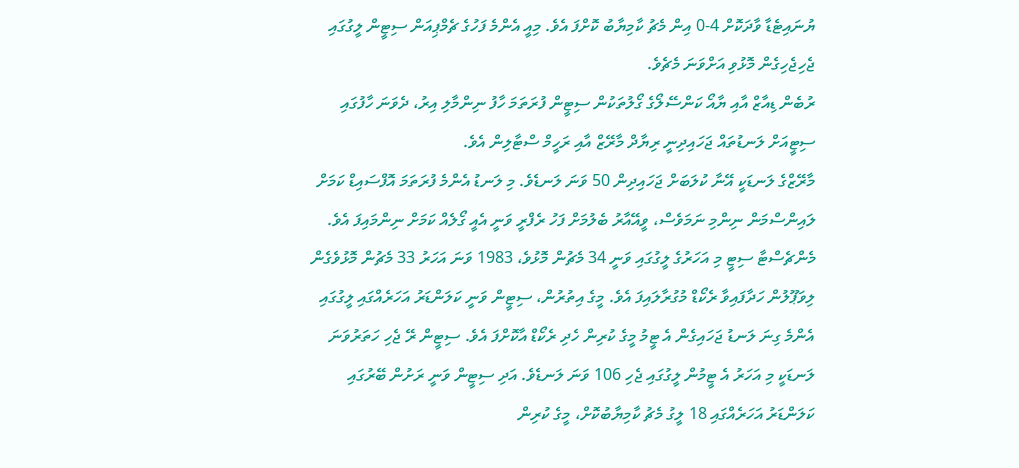ޔުނައިޓެޑާ ވާދަކޮށް 4-0 އިން މެޗު ކާމިޔާބު ކޮށްފަ އެވެ. މިއީ އެންމެ ފަހުގެ ޗެމްޕިއަން ސިޓީން ލީގުގައި ޖެހިޖެހިގެން މޮޅުވި އަށްވަނަ މެޗެވެ.
ރުބެން ޑިއާޒް އާއި ޔާއޯ ކަންސޭލޯގެ ގޯލުތަކުން ސިޓީން ފުރަތަމަ ހާފު ނިންމާލި އިރު، ދެވަނަ ހާފުގައި ސިޓީއަށް ލަނޑުތައް ޖަހައިދިނީ ރިޔާދް މާރޭޒް އާއި ރަހީމް ސްޓާލިން އެވެ.
މާރޭޒްގެ ލަނޑަކީ އޭނާ ކުލަބަށް ޖަހައިދިން 50 ވަނަ ލަނޑެވެ. މި ލަނޑު އެންމެ ފުރަތަމަ އޮފްސައިޑް ކަމަށް ލައިންސްމަން ނިންމި ނަމަވެސް، ވީއޭއާރު ބެލުމަށް ފަހު ރެފްރީ ވަނީ އެއީ ގޯލެއް ކަމަށް ނިންމައިފަ އެވެ.
މެންޗެސްޓާ ސިޓީ މި އަހަރުގެ ލީގުގައި ވަނީ 34 މެޗުން މޮޅުވެ، 1983 ވަނަ އަހަރު 33 މެޗުން މޮޅުވެގެން ލިވަޕޫލުން ހަދާފައިވާ ރެކޯޑް މުގުރާލައިފަ އެވެ. މީގެ އިތުރުން، ސިޓީން ވަނީ ކަލަންޑަރު އަހަރެއްގައި ލީގުގައި އެންމެ ގިނަ ލަނޑު ޖަހައިގެން އެ ޓީމު މީގެ ކުރިން ހެދި ރެކޯޑް އާކޮށްފަ އެވެ. ސިޓީން ރޭ ޖެހި ހަތަރުވަނަ ލަނޑަކީ މި އަހަރު އެ ޓީމުން ލީގުގައި ޖެހި 106 ވަނަ ލަނޑެވެ. އަދި ސިޓީން ވަނީ ރަށުން ބޭރުގައި ކަލަންޑަރު އަހަރެއްގައި 18 ލީގު މެޗު ކާމިޔާބުކޮށް، މީގެ ކުރިން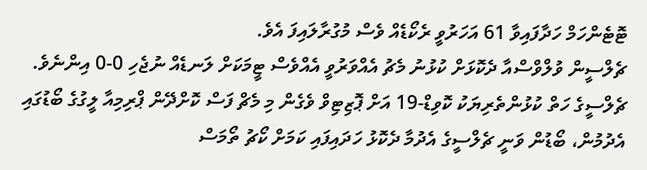ޓޮޓެންހަމް ހަދާފައިވާ 61 އަހަރުވީ ރެކޯޑެއް ވެސް މުގުރާލައިފަ އެވެ.
ޗެލްސީން ވުލްވްސްއާ ދެކޮޅަށް ކުޅުނު މެޗު އެއްވަރުވީ އެއްވެސް ޓީމަކަށް ލަނޑެއް ނުޖެހި 0-0 އިންނެވެ. ޗެލްސީގެ ހަތް ކުޅުންތެރިޔަކު ކޮވިޑް-19 އަށް ޕޮޒިޓިވް ވެގެން މި މެޗް ފަސް ކޮށްދޭން ޕްރިމިއާ ލީގުގެ ބޯޑުގައި އެދުމުން، ބޯޑުން ވަނީ ޗެލްސީގެ އެދުމާ ދެކޮޅު ހަދައިފައި ކަމަށް ކޯޗު ތޯމަސް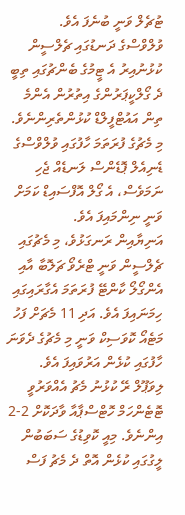ޓުޗެލް ވަނީ ބުނެފަ އެވެ.
ވުލްވްސްގެ ދަނޑުގައި ޗެލްސީން ކުޅުނުއިރު އެ ޓީމުގެ ބެންޗުގައި ތިބީ ދެ ގޯލްކީޕަރުންގެ އިތުރުން އެންމެ ތިން އައުޓްފީލްޑް ކުޅުންތެރިންނެވެ.
މި މެޗުގެ ފުރަތަމަ ހާފުގައި ވުލްވްސްގެ ޑެނިއެލް ޕޮޑެންސް ލަނޑެއް ޖެހި ނަމަވެސް، އެ ގޯލް އޮފްސައިޑް ކަމަށް ވަނީ ނިންމައިފަ އެވެ.
އަނިޔާއިން ރަނގަޅުވެ، މި މެޗުގައި ޗެލްސީން ވަނީ ޓްރެވޯ ޗަލޮބާ އާއި އެންގޯލޯ ކާންޓޭ ފުރަތަމަ އެގާރައިގައި ހިމަނައިފަ އެވެ. އަދި 11 މެޗަށް ފަހު މަޓެއޯ ކޮވަސިކް ވަނީ މި މެޗުގެ ދެވަނަ ހާފުގައި ކުޅެން އަރުވައިފަ އެވެ.
ލިވަޕޫލް ރޭ ކުޅުނު މެޗު އެއްވަރުވީ ޓޮޓެންހަމް ހޮޓްސްޕާއާ ވާދަކޮށް 2-2 އިންނެވެ. މިއީ ކޮވިޑުގެ ސަބަބުން ލީގުގައި ކުޅެން އޮތް ދެ މެޗު ފަސް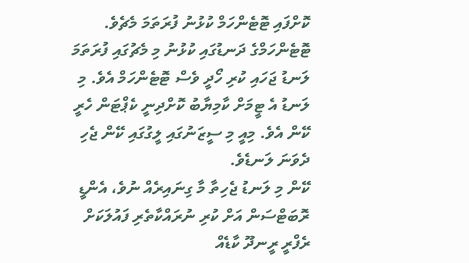ކޮށްފައި ޓޮޓެންހަމް ކުޅުނު ފުރަތަމަ މެޗެވެ. ޓޮޓެންހަމްގެ ދަނޑުގައި ކުޅުނު މި މެޗުގައި ފުރަތަމަ ލަނޑު ޖަހައި ކުރި ހޯދީ ވެސް ޓޮޓެންހަމް އެވެ. މި ލަނޑު އެ ޓީމަށް ކާމިޔާބު ކޮށްދިނީ ކެޕްޓަން ހެރީ ކޭން އެވެ. މިއީ މި ސީޒަނުގައި ލީގުގައި ކޭން ޖެހި ދެވަނަ ލަނޑެވެ.
ކޭން މި ލަނޑު ޖެހިތާ މާ ގިނައިރެއް ނުވެ، އެންޑީ ރޮބަޓްސަން އަށް ކުރި ނުރައްކާތެރި ފައުލަކަށް ރެފްރީ ރީނދޫ ކާޑެއް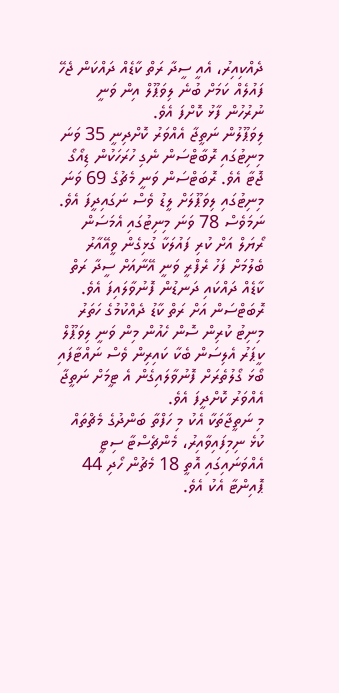ދެއްކިއިރު، އެއީ ސީދާ ރަތް ކާޑެއް ދައްކަން ޖެހޭ ފައުލެއް ކަމަށް ބުނެ ލިވަޕޫލް އިން ވަނީ ނުރުހުން ފާޅު ކޮށްފަ އެވެ.
ލިވަޕޫލުން ނަތީޖާ އެއްވަރު ކޮށްދިނީ 35 ވަނަ މިނިޓުގައި ރޮބާޓްސަން ނެގި ހުރަހަކުން ޑިއޯގޯ ޖޮޓާ އެވެ. ރޮބަޓްސަން ވަނީ މެޗުގެ 69 ވަނަ މިނިޓުގައި ލިވަޕޫލަށް ލީޑު ވެސް ނަގައިދީފަ އެވެ. ނަމަވެސް 78 ވަނަ މިނިޓުގައި އެމަސަން ރޯޔަލް އަށް ކުރި ފައުލަކާ ގުޅިގެން ވީއޭއާރު ބެލުމަށް ފަހު ރެފްރީ ވަނީ އޭނާއަށް ސީދާ ރަތް ކާޑެއް ދައްކައި ދަނޑުން ފޮނުވާލައިފަ އެވެ.
ރޮބަޓްސަން އަށް ރަތް ކާޑު ދެއްކުމުގެ ހަތަރު މިނިޓު ކުރިން ސޮން ހެއުން މިން ވަނީ ލިވަޕޫލް ކީޕަރު އެލިސަން ބެކާ ކައިރިން ވެސް ނައްޓާފައި ބޯޅަ ގޯލުތެރަށް ފޮނުވާލައިގެން އެ ޓީމަށް ނަތީޖާ އެއްވަރު ކޮށްދީފަ އެވެ.
މި ނަތީޖާތަކާ އެކު މި ހަފްތާ ބަންދުގެ މެޗްތައް ކުޅެ ނިމިފައިވާއިރު، މެންޗެސްޓާ ސިޓީ އެއްވަނައިގައި އޮތީ 18 މެޗުން ހޯދި 44 ޕޮއިންޓާ އެކު އެވެ.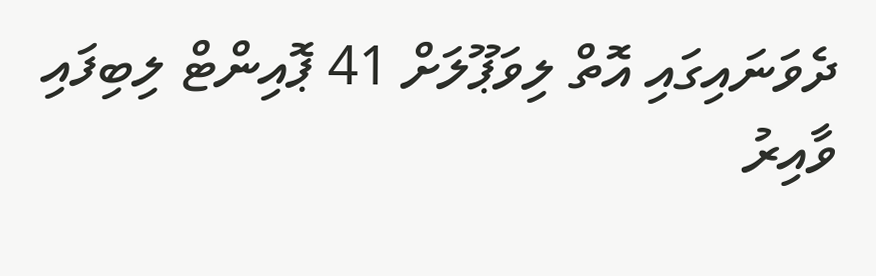ދެވަނައިގައި އޮތް ލިވަޕޫލަށް 41 ޕޮއިންޓް ލިބިފައި ވާއިރު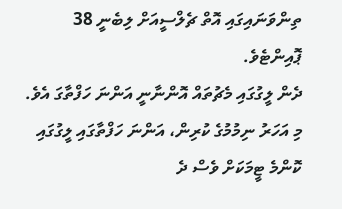ތިންވަނައިގައި އޮތް ޗެލްސީއަށް ލިބެނީ 38 ޕޮއިންޓެވެ.
ދެން ލީގުގައި މެޗުތައް އޮންނާނީ އަންނަ ހަފްތާގަ އެވެ. މި އަހަރު ނިމުމުގެ ކުރިން، އަންނަ ހަފްތާގައި ލީގުގައި ކޮންމެ ޓީމަކަށް ވެސް ދެ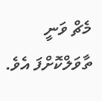މެޗް ވަނީ ތާވަލްކޮށްފަ އެވެ.